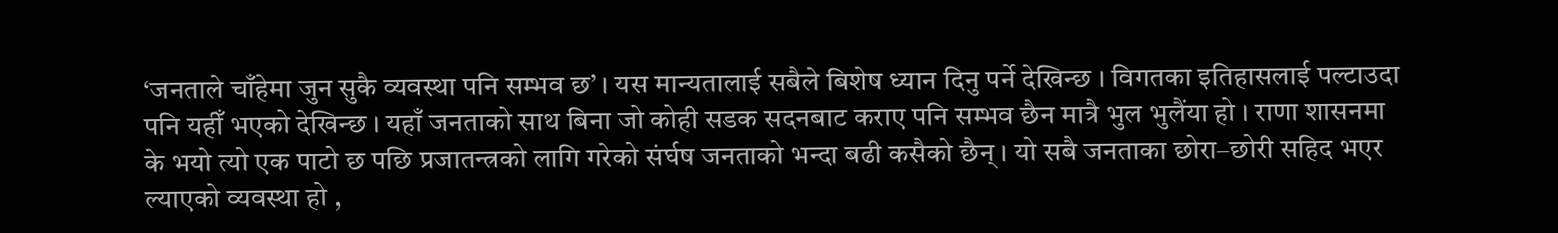‘जनताले चाँहेमा जुन सुकै व्यवस्था पनि सम्भव छ’ । यस मान्यतालाई सबैले बिशेष ध्यान दिनु पर्ने देखिन्छ । विगतका इतिहासलाई पल्टाउदा पनि यहीँ भएको देखिन्छ । यहाँ जनताको साथ बिना जो कोही सडक सदनबाट कराए पनि सम्भव छैन मात्रै भुल भुलैंया हो । राणा शासनमा के भयो त्यो एक पाटो छ पछि प्रजातन्त्रको लागि गरेको संर्घष जनताको भन्दा बढी कसैको छैन् । यो सबै जनताका छोरा–छोरी सहिद भएर ल्याएको व्यवस्था हो ,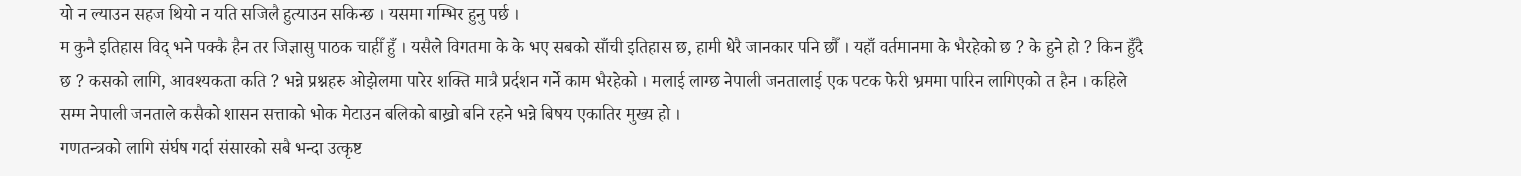यो न ल्याउन सहज थियो न यति सजिलै हुत्याउन सकिन्छ । यसमा गम्भिर हुनु पर्छ ।
म कुनै इतिहास विद् भने पक्कै हैन तर जिज्ञासु पाठक चाहीँ हुँ । यसैले विगतमा के के भए सबको साँची इतिहास छ, हामी धेरै जानकार पनि छौँ । यहाँ वर्तमानमा के भैरहेको छ ? के हुने हो ? किन हुँदै छ ? कसको लागि, आवश्यकता कति ? भन्ने प्रश्नहरु ओझेलमा पारेर शक्ति मात्रै प्रर्दशन गर्ने काम भैरहेको । मलाई लाग्छ नेपाली जनतालाई एक पटक फेरी भ्रममा पारिन लागिएको त हैन । कहिले सम्म नेपाली जनताले कसैको शासन सत्ताको भोक मेटाउन बलिको बाख्रो बनि रहने भन्ने बिषय एकातिर मुख्य हो ।
गणतन्त्रको लागि संर्घष गर्दा संसारको सबै भन्दा उत्कृष्ट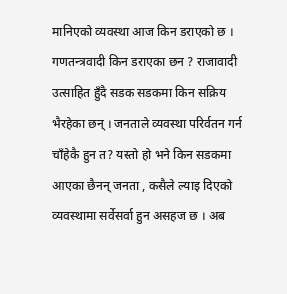मानिएको व्यवस्था आज किन डराएको छ । गणतन्त्रवादी किन डराएका छन ? राजावादी उत्साहित हुँदै सडक सडकमा किन सक्रिय भैरहेका छन् । जनताले व्यवस्था परिर्वतन गर्न चाँहेकै हुन त? यस्तो हो भने किन सडकमा आएका छैनन् जनता , कसैले ल्याइ दिएको व्यवस्थामा सर्वेसर्वा हुन असहज छ । अब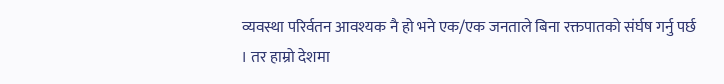व्यवस्था परिर्वतन आवश्यक नै हो भने एक/एक जनताले बिना रक्तपातको संर्घष गर्नु पर्छ । तर हाम्रो देशमा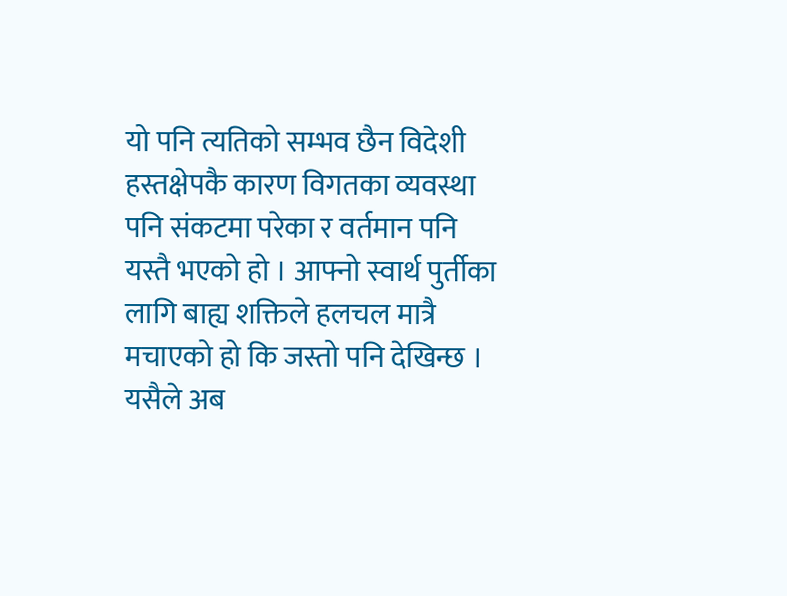यो पनि त्यतिको सम्भव छैन विदेशी हस्तक्षेपकै कारण विगतका व्यवस्था पनि संकटमा परेका र वर्तमान पनि यस्तै भएको हो । आफ्नो स्वार्थ पुर्तीका लागि बाह्य शक्तिले हलचल मात्रै मचाएको हो कि जस्तो पनि देखिन्छ । यसैले अब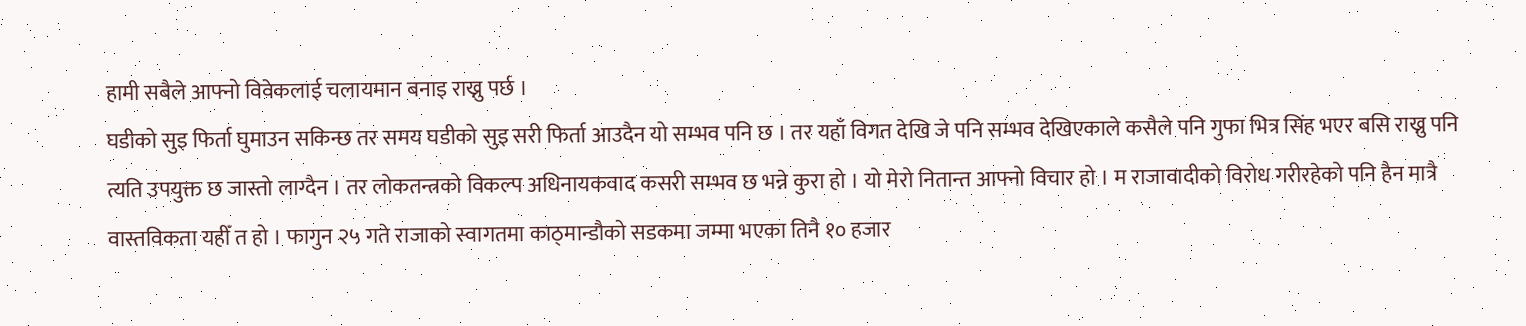हामी सबैले आफ्नो विवेकलाई चलायमान बनाइ राख्नु पर्छ ।
घडीको सुइ फिर्ता घुमाउन सकिन्छ तर समय घडीको सुइ सरी फिर्ता आउदैन यो सम्भव पनि छ । तर यहाँ विगत देखि जे पनि सम्भव देखिएकाले कसैले पनि गुफा भित्र सिंह भएर बसि राख्नु पनि त्यति उपयुक्त छ जास्तो लाग्दैन । तर लोकतन्त्रको विकल्प अधिनायकवाद कसरी सम्भव छ भन्ने कुरा हो । यो मेरो नितान्त आफ्नो विचार हो । म राजावादीको विरोध गरीरहेको पनि हैन मात्रै वास्तविकता यहीँ त हो । फागुन २५ गते राजाको स्वागतमा काठ्मान्डौको सडकमा जम्मा भएका तिनै १० हजार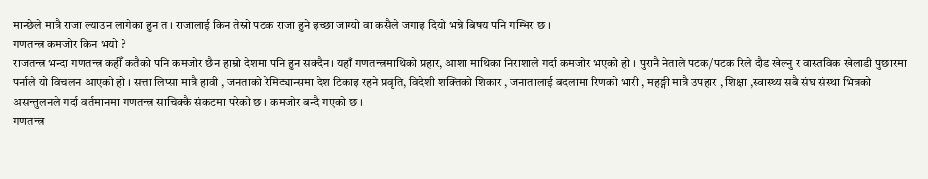मान्छेले मात्रै राजा ल्याउन लागेका हुन त । राजालाई किन तेस्रो पटक राजा हुने इच्छा जाग्यो वा कसैले जगाइ दियो भन्ने बिषय पनि गम्भिर छ ।
गणतन्त्र कमजोर किन भयो ?
राजतन्त्र भन्दा गणतन्त्र कहीँ कतैको पनि कमजोर छैन हाम्रो देशमा पनि हुन सक्दैन। यहाँ गणतन्त्रमाथिको प्रहार, आशा माथिका निराशाले गर्दा कमजोर भएको हो । पुरानै नेताले पटक/पटक रिले दौड खेल्नु र वास्तविक खेलाडी पुछारमा पर्नाले यो विचलन आएको हो । सत्ता लिप्सा मात्रै हावी , जनताको रेमिट्यान्समा देश टिकाइ रहने प्रवृति, विदेशी शक्तिको शिकार , जनातालाई बदलामा रिणको भारी , महङ्गी मात्रै उपहार , शिक्षा ,स्वास्थ्य सबै संघ संस्था भित्रको असन्तुलनले गर्दा वर्तमानमा गणतन्त्र साचिक्कै संकटमा परेको छ । कमजोर बन्दै गएको छ ।
गणतन्त्र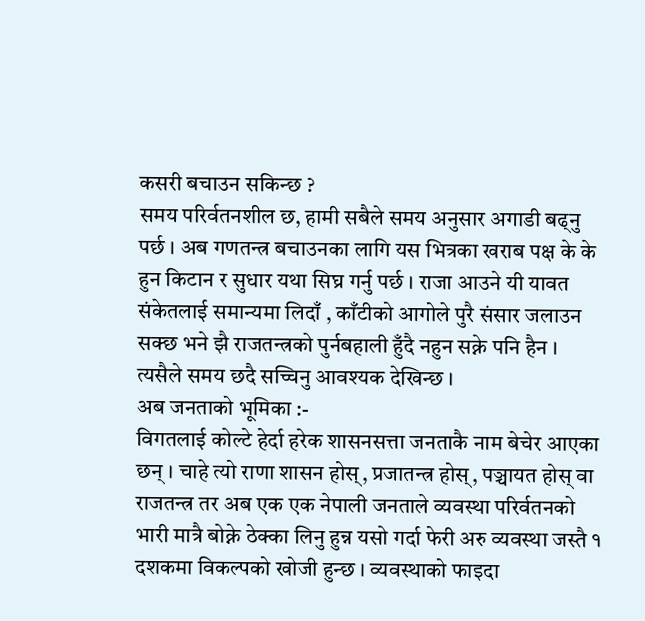कसरी बचाउन सकिन्छ ?
समय परिर्वतनशील छ, हामी सबैले समय अनुसार अगाडी बढ्नु पर्छ । अब गणतन्त्र बचाउनका लागि यस भित्रका खराब पक्ष के के हुन किटान र सुधार यथा सिघ्र गर्नु पर्छ । राजा आउने यी यावत संकेतलाई समान्यमा लिदाँ , काँटीको आगोले पुरै संसार जलाउन सक्छ भने झै राजतन्त्रको पुर्नबहाली हुँदै नहुन सक्ने पनि हैन । त्यसैले समय छदै सच्चिनु आवश्यक देखिन्छ ।
अब जनताको भूमिका :-
विगतलाई कोल्टे हेर्दा हरेक शासनसत्ता जनताकै नाम बेचेर आएका छन् । चाहे त्यो राणा शासन होस्, प्रजातन्त्र होस्, पञ्चायत होस् वा राजतन्त्र तर अब एक एक नेपाली जनताले व्यवस्था परिर्वतनको भारी मात्रै बोक्ने ठेक्का लिनु हुन्न यसो गर्दा फेरी अरु व्यवस्था जस्तै १ दशकमा विकल्पको खोजी हुन्छ । व्यवस्थाको फाइदा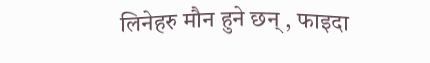लिनेहरु मौन हुने छन् , फाइदा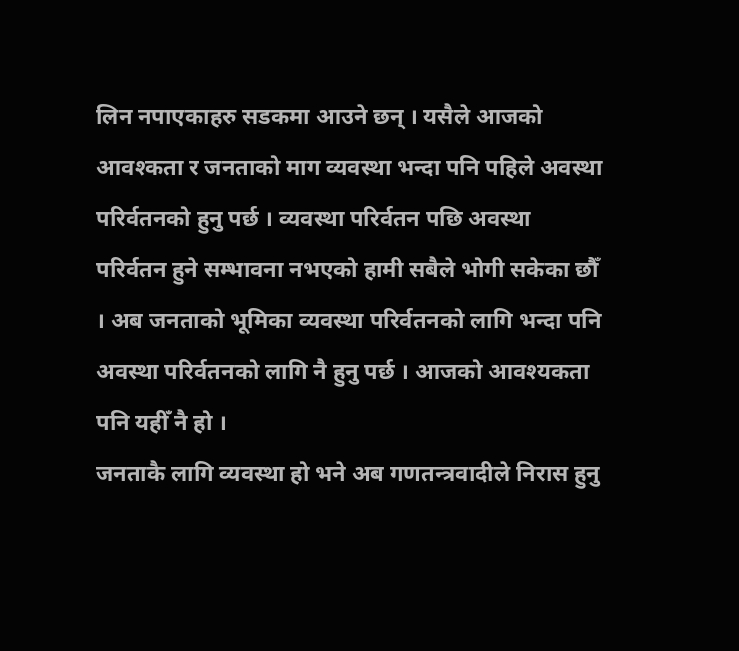लिन नपाएकाहरु सडकमा आउने छन् । यसैले आजको आवश्कता र जनताको माग व्यवस्था भन्दा पनि पहिले अवस्था परिर्वतनको हुनु पर्छ । व्यवस्था परिर्वतन पछि अवस्था परिर्वतन हुने सम्भावना नभएको हामी सबैले भोगी सकेका छौँ । अब जनताको भूमिका व्यवस्था परिर्वतनको लागि भन्दा पनि अवस्था परिर्वतनको लागि नै हुनु पर्छ । आजको आवश्यकता पनि यहीँ नै हो ।
जनताकै लागि व्यवस्था हो भने अब गणतन्त्रवादीले निरास हुनु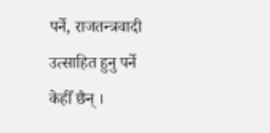पर्ने, राजतन्त्रवादी उत्साहित हुनु पर्ने केहीँ छैन् ।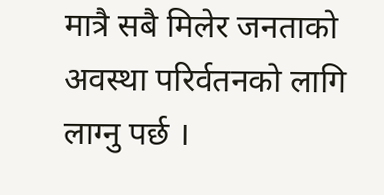मात्रै सबै मिलेर जनताको अवस्था परिर्वतनको लागि लाग्नु पर्छ ।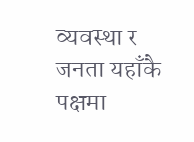व्यवस्था र जनता यहाँकै पक्षमा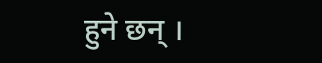हुने छन् ।